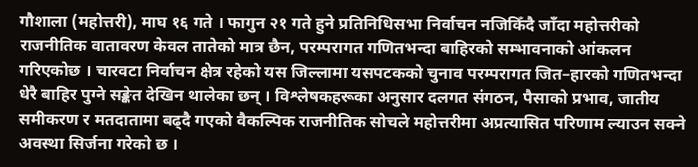गौशाला (महोत्तरी), माघ १६ गते । फागुन २१ गते हुने प्रतिनिधिसभा निर्वाचन नजिकिँदै जाँदा महोत्तरीको राजनीतिक वातावरण केवल तातेको मात्र छैन, परम्परागत गणितभन्दा बाहिरको सम्भावनाको आंकलन गरिएकोछ । चारवटा निर्वाचन क्षेत्र रहेको यस जिल्लामा यसपटकको चुनाव परम्परागत जित–हारको गणितभन्दा धेरै बाहिर पुग्ने सङ्केत देखिन थालेका छन् । विश्लेषकहरूका अनुसार दलगत संगठन, पैसाको प्रभाव, जातीय समीकरण र मतदातामा बढ्दै गएको वैकल्पिक राजनीतिक सोचले महोत्तरीमा अप्रत्यासित परिणाम ल्याउन सक्ने अवस्था सिर्जना गरेको छ ।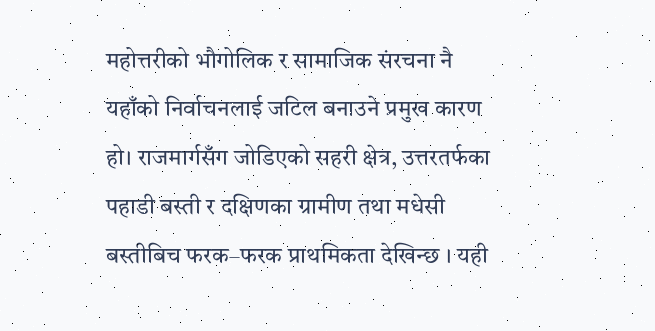महोत्तरीको भौगोलिक र सामाजिक संरचना नै यहाँको निर्वाचनलाई जटिल बनाउने प्रमुख कारण हो। राजमार्गसँग जोडिएको सहरी क्षेत्र, उत्तरतर्फका पहाडी बस्ती र दक्षिणका ग्रामीण तथा मधेसी बस्तीबिच फरक–फरक प्राथमिकता देखिन्छ । यही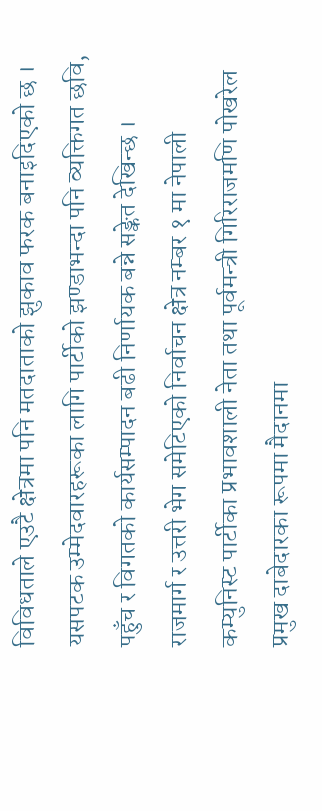विविधताले एउटै क्षेत्रमा पनि मतदाताको झुकाव फरक बनाइदिएको छ । यसपटक उम्मेदवारहरूका लागि पार्टीको झण्डाभन्दा पनि व्यक्तिगत छवि, पहुँच र विगतको कार्यसम्पादन बढी निर्णायक बन्ने सङ्केत देखिन्छ ।
राजमार्ग र उत्तरी भेग समेटिएको निर्वाचन क्षेत्र नम्बर १ मा नेपाली कम्युनिस्ट पार्टीका प्रभावशाली नेता तथा पूर्वमन्त्री गिरिराजमणि पोखरेल प्रमुख दाबेदारका रूपमा मैदानमा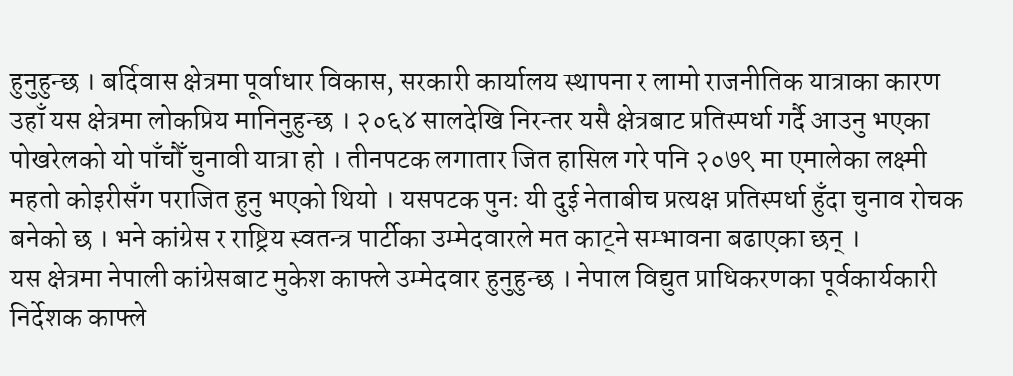हुनुहुन्छ । बर्दिवास क्षेत्रमा पूर्वाधार विकास, सरकारी कार्यालय स्थापना र लामो राजनीतिक यात्राका कारण उहाँ यस क्षेत्रमा लोकप्रिय मानिनुहुन्छ । २०६४ सालदेखि निरन्तर यसै क्षेत्रबाट प्रतिस्पर्धा गर्दै आउनु भएका पोखरेलको यो पाँचौँ चुनावी यात्रा हो । तीनपटक लगातार जित हासिल गरे पनि २०७९ मा एमालेका लक्ष्मी महतो कोइरीसँग पराजित हुनु भएको थियो । यसपटक पुनः यी दुई नेताबीच प्रत्यक्ष प्रतिस्पर्धा हुँदा चुनाव रोचक बनेको छ । भने कांग्रेस र राष्ट्रिय स्वतन्त्र पार्टीका उम्मेदवारले मत काट्ने सम्भावना बढाएका छन् ।
यस क्षेत्रमा नेपाली कांग्रेसबाट मुकेश काफ्ले उम्मेदवार हुनुहुन्छ । नेपाल विद्युत प्राधिकरणका पूर्वकार्यकारी निर्देशक काफ्ले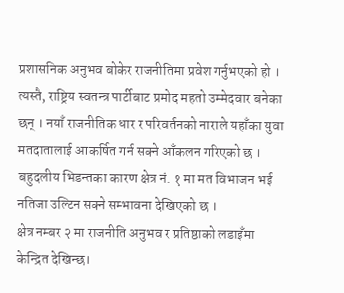प्रशासनिक अनुभव बोकेर राजनीतिमा प्रवेश गर्नुभएको हो । त्यस्तै, राष्ट्रिय स्वतन्त्र पार्टीबाट प्रमोद महतो उम्मेदवार बनेका छन् । नयाँ राजनीतिक धार र परिवर्तनको नाराले यहाँका युवा मतदातालाई आकर्षित गर्न सक्ने आँकलन गरिएको छ । बहुदलीय भिडन्तका कारण क्षेत्र नं. १ मा मत विभाजन भई नतिजा उल्टिन सक्ने सम्भावना देखिएको छ ।
क्षेत्र नम्बर २ मा राजनीति अनुभव र प्रतिष्ठाको लडाइँमा केन्द्रित देखिन्छ।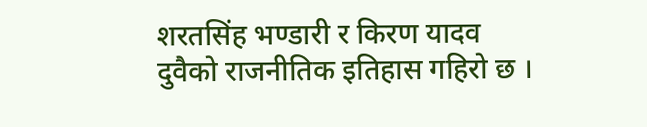शरतसिंह भण्डारी र किरण यादव दुवैको राजनीतिक इतिहास गहिरो छ ।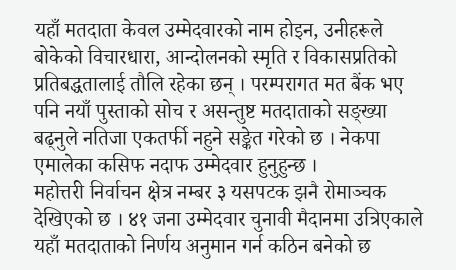यहाँ मतदाता केवल उम्मेदवारको नाम होइन, उनीहरूले बोकेको विचारधारा, आन्दोलनको स्मृति र विकासप्रतिको प्रतिबद्धतालाई तौलि रहेका छन् । परम्परागत मत बैंक भए पनि नयाँ पुस्ताको सोच र असन्तुष्ट मतदाताको सङ्ख्या बढ्नुले नतिजा एकतर्फी नहुने सङ्केत गरेको छ । नेकपा एमालेका कसिफ नदाफ उम्मेदवार हुनुहुन्छ ।
महोत्तरी निर्वाचन क्षेत्र नम्बर ३ यसपटक झनै रोमाञ्चक देखिएको छ । ४१ जना उम्मेदवार चुनावी मैदानमा उत्रिएकाले यहाँ मतदाताको निर्णय अनुमान गर्न कठिन बनेको छ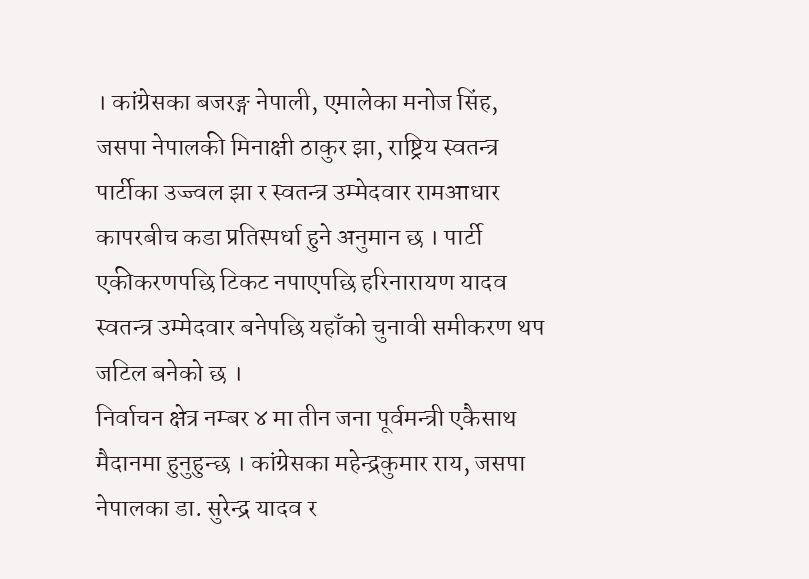। कांग्रेसका बजरङ्ग नेपाली, एमालेका मनोज सिंह, जसपा नेपालकी मिनाक्षी ठाकुर झा, राष्ट्रिय स्वतन्त्र पार्टीका उज्ज्वल झा र स्वतन्त्र उम्मेदवार रामआधार कापरबीच कडा प्रतिस्पर्धा हुने अनुमान छ । पार्टी एकीकरणपछि टिकट नपाएपछि हरिनारायण यादव स्वतन्त्र उम्मेदवार बनेपछि यहाँको चुनावी समीकरण थप जटिल बनेको छ ।
निर्वाचन क्षेत्र नम्बर ४ मा तीन जना पूर्वमन्त्री एकैसाथ मैदानमा हुनुहुन्छ । कांग्रेसका महेन्द्रकुमार राय, जसपा नेपालका डा. सुरेन्द्र यादव र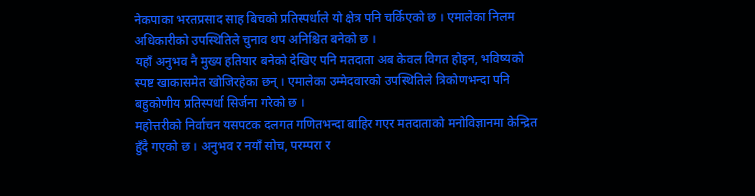नेकपाका भरतप्रसाद साह बिचको प्रतिस्पर्धाले यो क्षेत्र पनि चर्किएको छ । एमालेका निलम अधिकारीको उपस्थितिले चुनाव थप अनिश्चित बनेको छ ।
यहाँ अनुभव नै मुख्य हतियार बनेको देखिए पनि मतदाता अब केवल विगत होइन, भविष्यको स्पष्ट खाकासमेत खोजिरहेका छन् । एमालेका उम्मेदवारको उपस्थितिले त्रिकोणभन्दा पनि बहुकोणीय प्रतिस्पर्धा सिर्जना गरेको छ ।
महोत्तरीको निर्वाचन यसपटक दलगत गणितभन्दा बाहिर गएर मतदाताको मनोविज्ञानमा केन्द्रित हुँदै गएको छ । अनुभव र नयाँ सोच, परम्परा र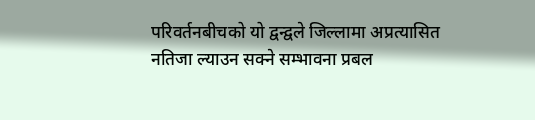परिवर्तनबीचको यो द्वन्द्वले जिल्लामा अप्रत्यासित नतिजा ल्याउन सक्ने सम्भावना प्रबल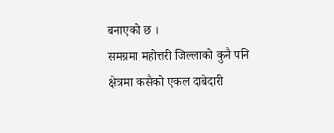बनाएको छ ।
समग्रमा महोत्तरी जिल्लाको कुनै पनि क्षेत्रमा कसैको एकल दाबेदारी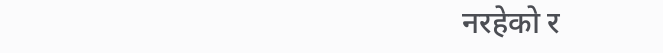नरहेको र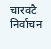चारवटै निर्वाचन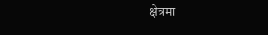क्षेत्रमा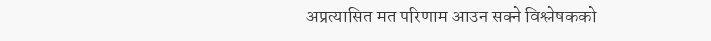अप्रत्यासित मत परिणाम आउन सक्ने विश्लेषकको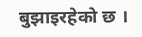बुझाइरहेको छ ।